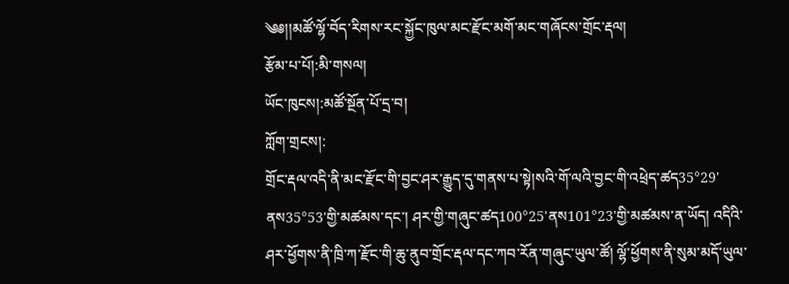༄༅།།མཚོ་ལྷོ་བོད་རིགས་རང་སྐྱོང་ཁུལ་མང་རྫོང་མགོ་མང་གཞོངས་གྲོང་རྡལ།
རྩོམ་པ་པོ།:མི་གསལ།
ཡོང་ཁུངས།:མཚོ་སྔོན་པོ་དྲ་བ།
ཀློག་གྲངས།:
གྲོང་རྡལ་འདི་ནི་མང་རྫོང་གི་བྱང་ཤར་རྒྱུད་དུ་གནས་པ་སྟེ།སའི་གོ་ལའི་བྱང་གི་འཕྲེད་ཚད35°29' ནས35°53'གྱི་མཚམས་དང་། ཤར་གྱི་གཞུང་ཚད100°25'ནས101°23'གྱི་མཚམས་ན་ཡོད། འདིའི་ཤར་ཕྱོགས་ནི་ཁྲི་ཀ་རྫོང་གི་ཆུ་ནུབ་གྲོང་རྡལ་དང་ཀབ་རོན་གཞུང་ཡུལ་ཚོ། ལྷོ་ཕྱོགས་ནི་སུམ་མདོ་ཡུལ་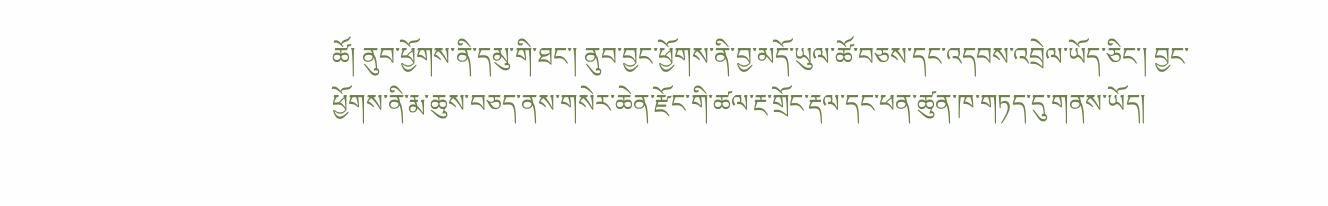ཚོ། ནུབ་ཕྱོགས་ནི་དམུ་གི་ཐང་། ནུབ་བྱང་ཕྱོགས་ནི་བྱ་མདོ་ཡུལ་ཚོ་བཅས་དང་འདབས་འབྲེལ་ཡོད་ཅིང་། བྱང་ཕྱོགས་ནི་རྨ་ཆུས་བཅད་ནས་གསེར་ཆེན་རྫོང་གི་ཚལ་རྔ་གྲོང་རྡལ་དང་ཕན་ཚུན་ཁ་གཏད་དུ་གནས་ཡོད།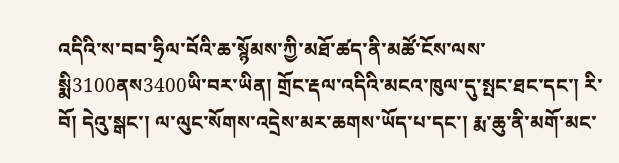འདིའི་ས་བབ་ཧྲིལ་བོའི་ཆ་སྙོམས་ཀྱི་མཐོ་ཚད་ནི་མཚོ་ངོས་ལས་སྨི3100ནས3400ཡི་བར་ཡིན། གྲོང་རྡལ་འདིའི་མངའ་ཁུལ་དུ་སྤང་ཐང་དང་། རི་བོ། དེའུ་སྒང་། ལ་ལུང་སོགས་འདྲེས་མར་ཆགས་ཡོད་པ་དང་། རྨ་ཆུ་ནི་མགོ་མང་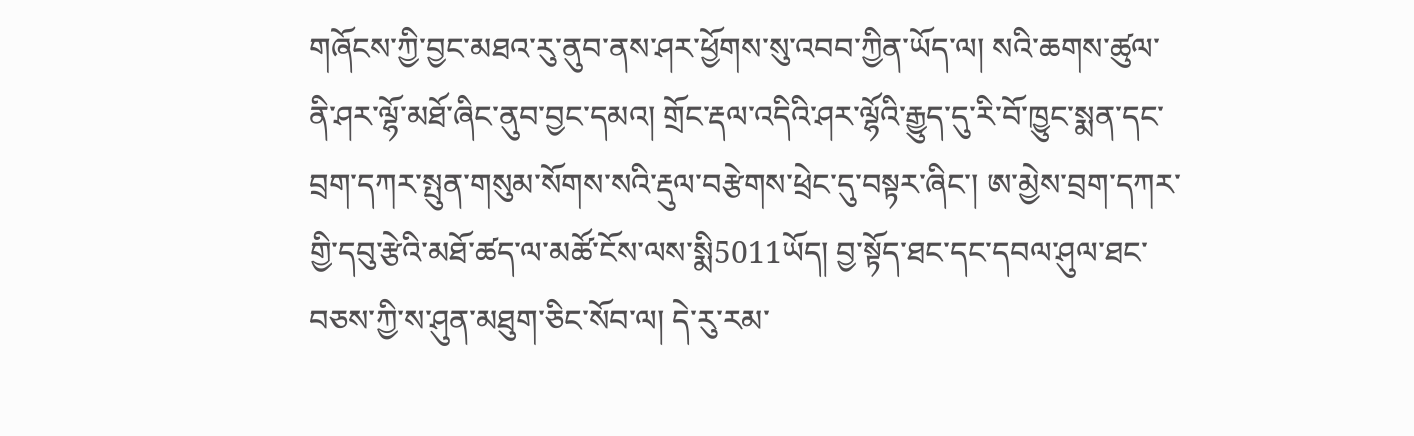གཞོངས་ཀྱི་བྱང་མཐའ་རུ་ནུབ་ནས་ཤར་ཕྱོགས་སུ་འབབ་ཀྱིན་ཡོད་ལ། སའི་ཆགས་ཚུལ་ནི་ཤར་ལྷོ་མཐོ་ཞིང་ནུབ་བྱང་དམའ། གྲོང་རྡལ་འདིའི་ཤར་ལྷོའི་རྒྱུད་དུ་རི་བོ་ཁྱུང་སྨན་དང་བྲག་དཀར་སྤུན་གསུམ་སོགས་སའི་རྡུལ་བརྩེགས་ཕྲེང་དུ་བསྟར་ཞིང་། ཨ་མྱེས་བྲག་དཀར་གྱི་དབུ་རྩེའི་མཐོ་ཚད་ལ་མཚོ་ངོས་ལས་སྨི5011ཡོད། བྱ་སྟོད་ཐང་དང་དབལ་ཤུལ་ཐང་བཅས་ཀྱི་ས་ཤུན་མཐུག་ཅིང་སོབ་ལ། དེ་རུ་རམ་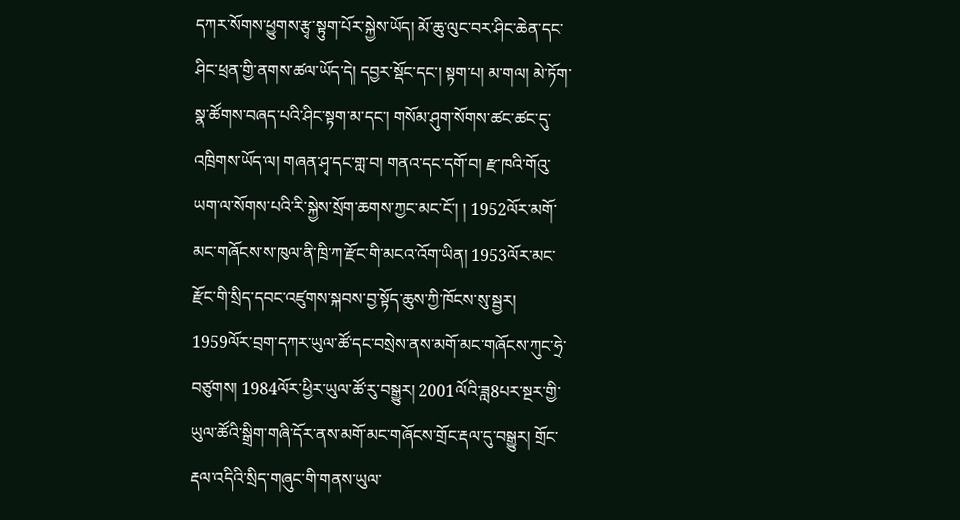དཀར་སོགས་ཕྱུགས་རྩྭ་སྟུག་པོར་སྐྱེས་ཡོད། མོ་ཆུ་ལུང་བར་ཤིང་ཆེན་དང་ཤིང་ཕྲན་གྱི་ནགས་ཚལ་ཡོད་དེ། དབྱར་སྡོང་དང་། སྟག་པ། མ་གལ། མེ་ཏོག་སྣ་ཚོགས་བཞད་པའི་ཤིང་སྟག་མ་དང་། གསོམ་ཤུག་སོགས་ཚང་ཚང་དུ་འཁྲིགས་ཡོད་ལ། གཞན་ཤྭ་དང་གླ་བ། གནའ་དང་དགོ་བ། རྫ་ཁའི་གོའུ་ཡག་ལ་སོགས་པའི་རི་སྐྱེས་སྲོག་ཆགས་ཀྱང་མང་ངོ་། ། 1952ལོར་མགོ་མང་གཞོངས་ས་ཁུལ་ནི་ཁྲི་ཀ་རྫོང་གི་མངའ་འོག་ཡིན། 1953ལོར་མང་རྫོང་གི་སྲིད་དབང་འཛུགས་སྐབས་བྱ་སྟོད་ཆུས་ཀྱི་ཁོངས་སུ་སྦྱར། 1959ལོར་བྲག་དཀར་ཡུལ་ཚོ་དང་བསྲེས་ནས་མགོ་མང་གཞོངས་ཀུང་ཧྲེ་བཙུགས། 1984ལོར་ཕྱིར་ཡུལ་ཚོ་རུ་བསྒྱུར། 2001ལོའི་ཟླ8པར་སྔར་གྱི་ཡུལ་ཚོའི་སྒྲིག་གཞི་དོར་ནས་མགོ་མང་གཞོངས་གྲོང་རྡལ་དུ་བསྒྱུར། གྲོང་རྡལ་འདིའི་སྲིད་གཞུང་གི་གནས་ཡུལ་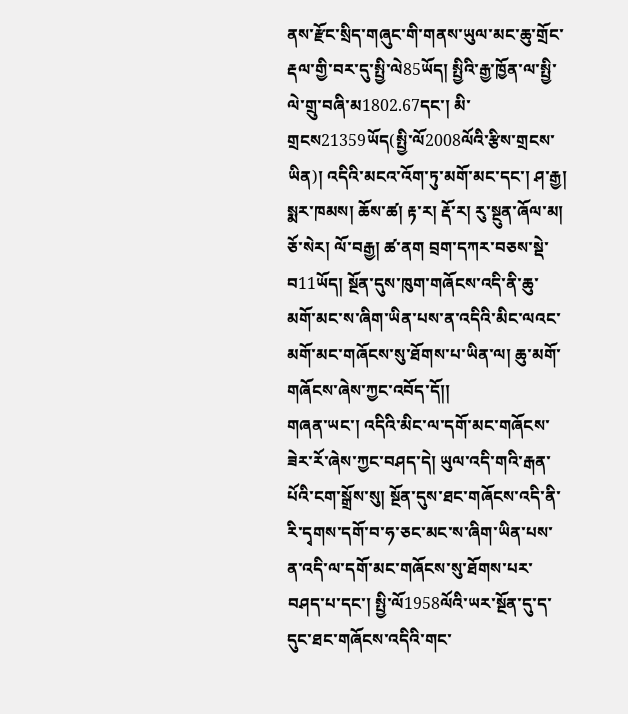ནས་རྫོང་སྲིད་གཞུང་གི་གནས་ཡུལ་མང་ཆུ་གྲོང་རྡལ་གྱི་བར་དུ་སྤྱི་ལེ85ཡོད། སྤྱིའི་རྒྱ་ཁྱོན་ལ་སྤྱི་ལེ་གྲུ་བཞི་མ1802.67དང་། མི་གྲངས21359ཡོད(སྤྱི་ལོ2008ལོའི་རྩིས་གྲངས་ཡིན)། འདིའི་མངའ་འོག་ཏུ་མགོ་མང་དང་། ཤ་རྒྱ། སྨར་ཁམས། ཆོས་ཚ། རྟ་ར། རྡོ་ར། རུ་སྔུན་ཞོལ་མ། ཅོ་སེར། ལོ་བརྒྱ། ཚ་ནག བྲག་དཀར་བཅས་སྡེ་བ11ཡོད། སྔོན་དུས་ཁུག་གཞོངས་འདི་ནི་ཆུ་མགོ་མང་ས་ཞིག་ཡིན་པས་ན་འདིའི་མིང་ལའང་མགོ་མང་གཞོངས་སུ་ཐོགས་པ་ཡིན་ལ། ཆུ་མགོ་གཞོངས་ཞེས་ཀྱང་འབོད་དོ།།
གཞན་ཡང་། འདིའི་མིང་ལ་དགོ་མང་གཞོངས་ཟེར་རོ་ཞེས་ཀྱང་བཤད་དེ། ཡུལ་འདི་གའི་རྒན་པོའི་ངག་སྒྲོས་སུ། སྔོན་དུས་ཐང་གཞོངས་འདི་ནི་རི་དྭགས་དགོ་བ་ཧ་ཅང་མང་ས་ཞིག་ཡིན་པས་ན་འདི་ལ་དགོ་མང་གཞོངས་སུ་ཐོགས་པར་བཤད་པ་དང་། སྤྱི་ལོ1958ལོའི་ཡར་སྔོན་དུ་ད་དུང་ཐང་གཞོངས་འདིའི་གང་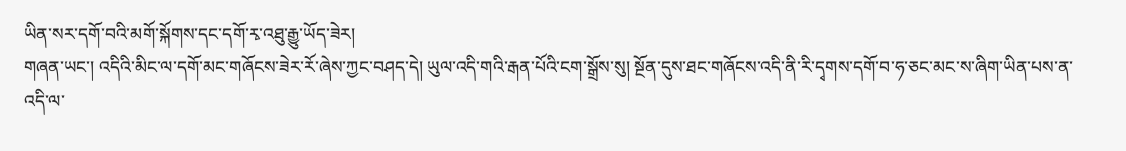ཡིན་སར་དགོ་བའི་མགོ་སྐོགས་དང་དགོ་རྭ་འཐུ་རྒྱུ་ཡོད་ཟེར།
གཞན་ཡང་། འདིའི་མིང་ལ་དགོ་མང་གཞོངས་ཟེར་རོ་ཞེས་ཀྱང་བཤད་དེ། ཡུལ་འདི་གའི་རྒན་པོའི་ངག་སྒྲོས་སུ། སྔོན་དུས་ཐང་གཞོངས་འདི་ནི་རི་དྭགས་དགོ་བ་ཧ་ཅང་མང་ས་ཞིག་ཡིན་པས་ན་འདི་ལ་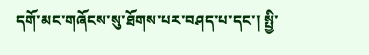དགོ་མང་གཞོངས་སུ་ཐོགས་པར་བཤད་པ་དང་། སྤྱི་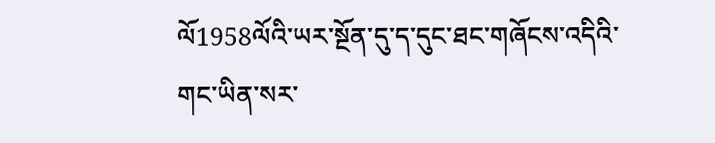ལོ1958ལོའི་ཡར་སྔོན་དུ་ད་དུང་ཐང་གཞོངས་འདིའི་གང་ཡིན་སར་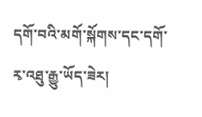དགོ་བའི་མགོ་སྐོགས་དང་དགོ་རྭ་འཐུ་རྒྱུ་ཡོད་ཟེར།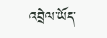འབྲེལ་ཡོད་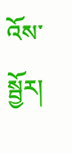འོས་སྦྱོར།